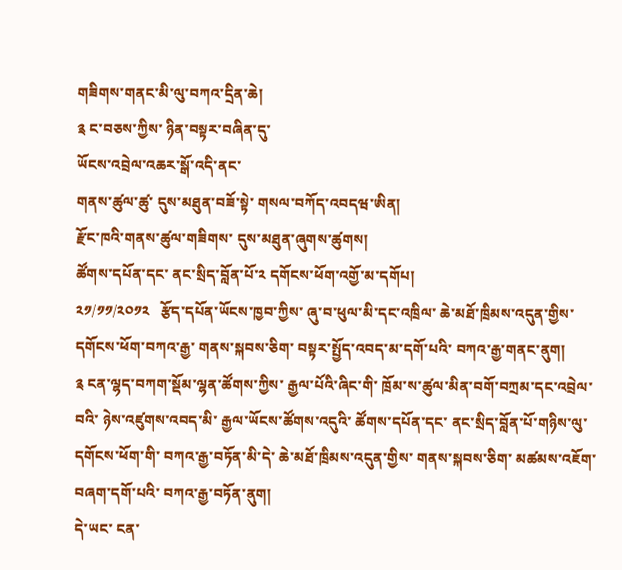གཟིགས་གནང་མི་ལུ་བཀའ་དྲིན་ཆེ།
༉ ང་བཅས་ཀྱིས་ ཉིན་བསྟར་བཞིན་དུ་
ཡོངས་འབྲེལ་འཆར་སྒོ་འདི་ནང་
གནས་ཚུལ་ཚུ་ དུས་མཐུན་བཟོ་སྟེ་ གསལ་བཀོད་འབདཝ་ཨིན།
རྫོང་ཁའི་གནས་ཚུལ་གཟིགས་ དུས་མཐུན་ཞུགས་ཚུགས།
ཚོགས་དཔོན་དང་ ནང་སྲིད་བློན་པོ་༢ དགོངས་ཕོག་འགྱོ་མ་དགོཔ།
༢༡/༡༡/༢༠༡༢   རྩོད་དཔོན་ཡོངས་ཁྱབ་ཀྱིས་ ཞུ་བ་ཕུལ་མི་དང་འཁྲིལ་ ཆེ་མཐོ་ཁྲིམས་འདུན་གྱིས་ དགོངས་ཕོག་བཀའ་རྒྱ་ གནས་སྐབས་ཅིག་ བསྟར་སྤྱོད་འབད་མ་དགོ་པའི་ བཀའ་རྒྱ་གནང་ནུག།
༉ ངན་ལྷད་བཀག་སྡོམ་ལྷན་ཚོགས་ཀྱིས་ རྒྱལ་པོའི་ཞིང་གི་ ཁྲོམ་ས་ཚུལ་མིན་བགོ་བཀྲམ་དང་འབྲེལ་བའི་ ཉེས་འཛུགས་འབད་མི་ རྒྱལ་ཡོངས་ཚོགས་འདུའི་ ཚོགས་དཔོན་དང་ ནང་སྲིད་བློན་པོ་གཉིས་ལུ་ དགོངས་ཕོག་གི་ བཀའ་རྒྱ་བཏོན་མི་དེ་ ཆེ་མཐོ་ཁྲིམས་འདུན་གྱིས་ གནས་སྐབས་ཅིག་ མཚམས་འཇོག་བཞག་དགོ་པའི་ བཀའ་རྒྱ་བཏོན་ནུག།
དེ་ཡང་ ངན་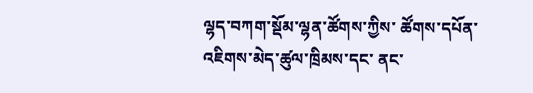ལྷད་བཀག་སྡོམ་ལྷན་ཚོགས་ཀྱིས་ ཚོགས་དཔོན་འཇིགས་མེད་ཚུལ་ཁྲིམས་དང་ ནང་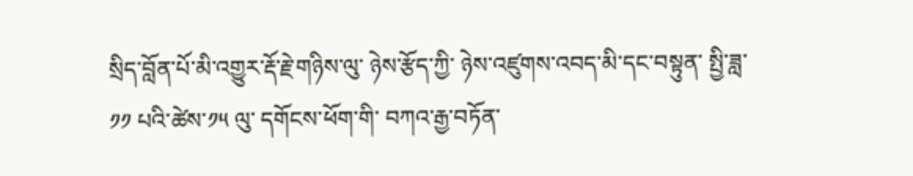སྲིད་བློན་པོ་མི་འགྱུར་རྡོ་རྗེ་གཉིས་ལུ་ ཉེས་རྩོད་ཀྱི་ ཉེས་འཛུགས་འབད་མི་དང་བསྟུན་ སྤྱི་ཟླ་༡༡ པའི་ཚེས་༡༥ ལུ་ དགོངས་ཕོག་གི་ བཀའ་རྒྱ་བཏོན་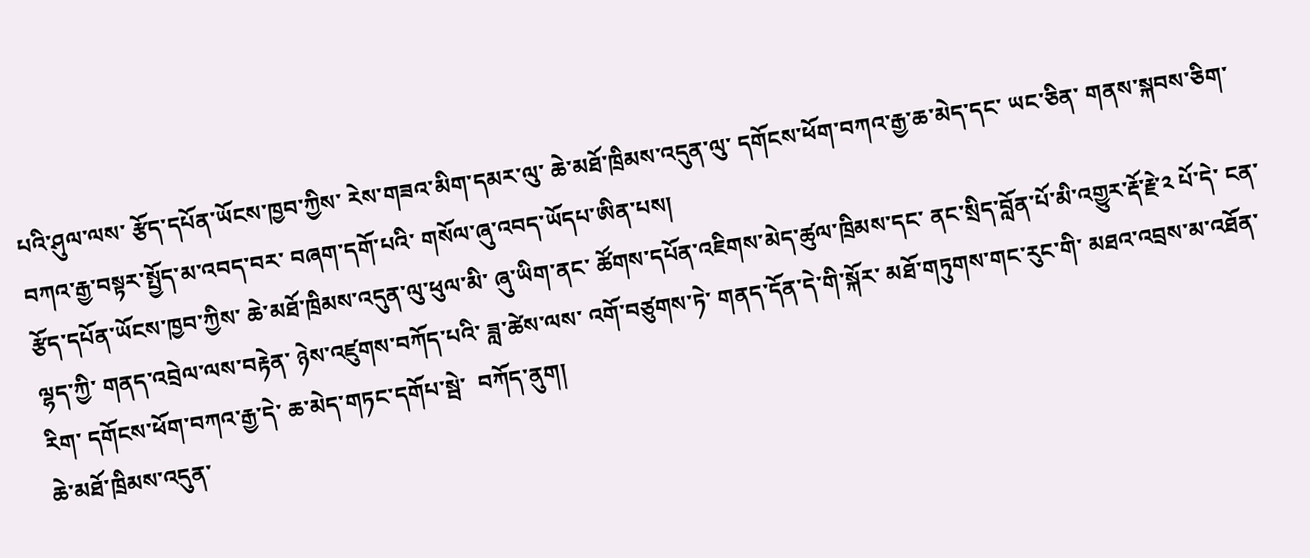པའི་ཤུལ་ལས་ རྩོད་དཔོན་ཡོངས་ཁྱབ་ཀྱིས་ རེས་གཟའ་མིག་དམར་ལུ་ ཆེ་མཐོ་ཁྲིམས་འདུན་ལུ་ དགོངས་ཕོག་བཀའ་རྒྱ་ཆ་མེད་དང་ ཡང་ཅིན་ གནས་སྐབས་ཅིག་ བཀའ་རྒྱ་བསྟར་སྤྱོད་མ་འབད་བར་ བཞག་དགོ་པའི་ གསོལ་ཞུ་འབད་ཡོདཔ་ཨིན་པས།
རྩོད་དཔོན་ཡོངས་ཁྱབ་ཀྱིས་ ཆེ་མཐོ་ཁྲིམས་འདུན་ལུ་ཕུལ་མི་ ཞུ་ཡིག་ནང་ ཚོགས་དཔོན་འཇིགས་མེད་ཚུལ་ཁྲིམས་དང་ ནང་སྲིད་བློན་པོ་མི་འགྱུར་རྡོ་རྗེ་༢ པོ་དེ་ ངན་ལྷད་ཀྱི་ གནད་འབྲེལ་ལས་བརྟེན་ ཉེས་འཛུགས་བཀོད་པའི་ ཟླ་ཚེས་ལས་ འགོ་བཙུགས་ཏེ་ གནད་དོན་དེ་གི་སྐོར་ མཐོ་གཏུགས་གང་རུང་གི་ མཐའ་འབྲས་མ་འཐོན་རིག་ དགོངས་ཕོག་བཀའ་རྒྱ་དེ་ ཆ་མེད་གཏང་དགོཔ་སྦེ་  བཀོད་ནུག།
ཆེ་མཐོ་ཁྲིམས་འདུན་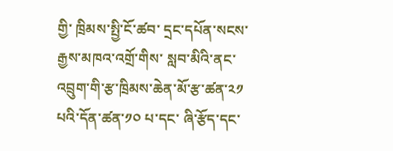གྱི་ ཁྲིམས་སྤྱི་ངོ་ཚབ་ དྲང་དཔོན་སངས་རྒྱས་མཁའ་འགྲོ་གིས་ སླབ་མིའི་ནང་ འབྲུག་གི་རྩ་ཁྲིམས་ཆེན་མོ་རྩ་ཚན་༢༡ པའི་དོན་ཚན་༡༠ པ་དང་ ཞི་རྩོད་དང་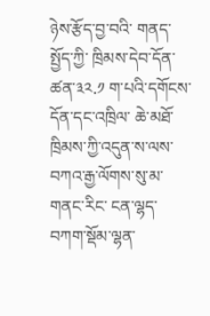ཉེས་རྩོད་བྱ་བའི་ གནད་སྤྱོད་ཀྱི་ ཁྲིམས་དེབ་དོན་ཚན་༣༢.༡ ག་པའི་དགོངས་དོན་དང་འཁྲིལ་ ཆེ་མཐོ་ཁྲིམས་ཀྱི་འདུན་ས་ལས་ བཀའ་རྒྱ་ལོགས་སུ་མ་གནང་རིང་ ངན་ལྷད་བཀག་སྡོམ་ལྷན་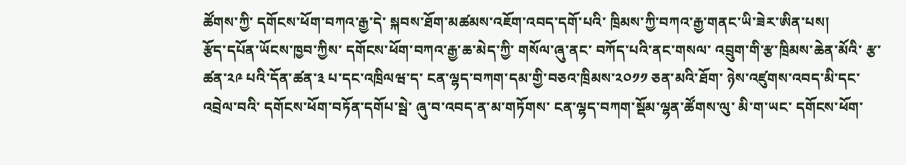ཚོགས་ཀྱི་ དགོངས་ཕོག་བཀའ་རྒྱ་དེ་ སྐབས་ཐོག་མཚམས་འཇོག་འབད་དགོ་པའི་ ཁྲིམས་ཀྱི་བཀའ་རྒྱ་གནང་ཡི་ཟེར་ཨིན་པས།
རྩོད་དཔོན་ཡོངས་ཁྱབ་ཀྱིས་ དགོངས་ཕོག་བཀའ་རྒྱ་ཆ་མེད་ཀྱི་ གསོལ་ཞུ་ནང་ བཀོད་པའི་ནང་གསལ་ འབྲུག་གི་རྩ་ཁྲིམས་ཆེན་མོའི་ རྩ་ཚན་༢༩ པའི་དོན་ཚན་༣ པ་དང་འཁྲིལཝ་ད་ ངན་ལྷད་བཀག་དམ་གྱི་བཅའ་ཁྲིམས་༢༠༡༡ ཅན་མའི་ཐོག་ ཉེས་འཛུགས་འབད་མི་དང་འབྲེལ་བའི་ དགོངས་ཕོག་བཏོན་དགོཔ་སྦེ་ ཞུ་བ་འབད་ན་མ་གཏོགས་ ངན་ལྷད་བཀག་སྡོམ་ལྷན་ཚོགས་ལུ་ མི་ག་ཡང་ དགོངས་ཕོག་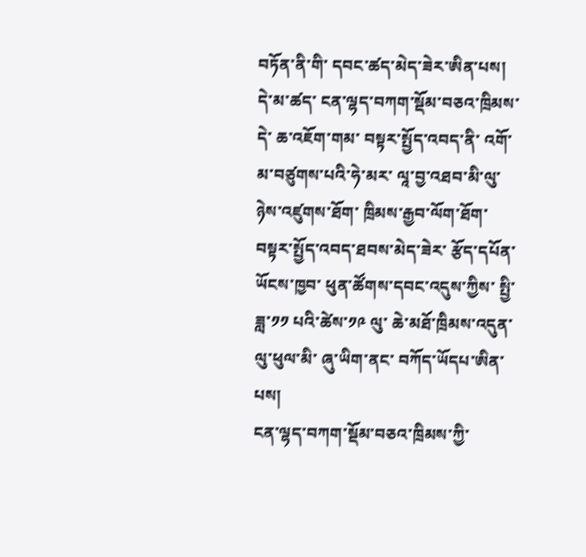བཏོན་ནི་གི་ དབང་ཚད་མེད་ཟེར་ཨིན་པས།
དེ་མ་ཚད་ ངན་ལྷད་བཀག་སྡོམ་བཅའ་ཁྲིམས་དེ་ ཆ་འཇོག་གམ་ བསྟར་སྤྱོད་འབད་ནི་ འགོ་མ་བཙུགས་པའི་ཧེ་མར་ ལཱ་བྱ་འཐབ་མི་ལུ་ ཉེས་འཛུགས་ཐོག་ ཁྲིམས་རྒྱབ་ལོག་ཐོག་ བསྟར་སྤྱོད་འབད་ཐབས་མེད་ཟེར་ རྩོད་དཔོན་ཡོངས་ཁྱབ་ ཕུན་ཚོགས་དབང་འདུས་ཀྱིས་ སྤྱི་ཟླ་༡༡ པའི་ཚེས་༡༩ ལུ་ ཆེ་མཐོ་ཁྲིམས་འདུན་ལུ་ཕུལ་མི་ ཞུ་ཡིག་ནང་ བཀོད་ཡོདཔ་ཨིན་པས།
ངན་ལྷད་བཀག་སྡོམ་བཅའ་ཁྲིམས་ཀྱི་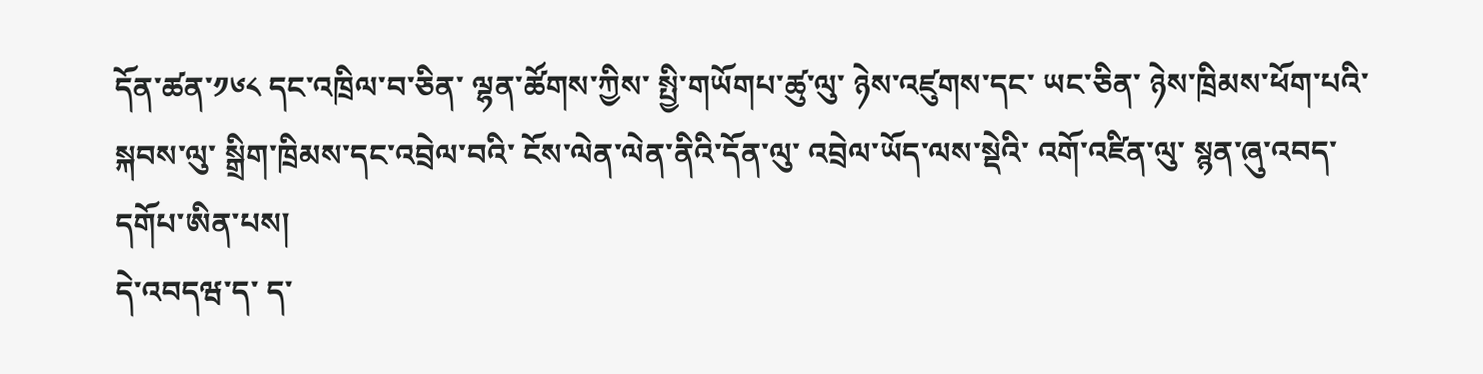དོན་ཚན་༡༦༨ དང་འཁྲིལ་བ་ཅིན་ ལྷན་ཚོགས་ཀྱིས་ སྤྱི་གཡོགཔ་ཚུ་ལུ་ ཉེས་འཛུགས་དང་ ཡང་ཅིན་ ཉེས་ཁྲིམས་ཕོག་པའི་སྐབས་ལུ་ སྒྲིག་ཁྲིམས་དང་འབྲེལ་བའི་ ངོས་ལེན་ལེན་ནིའི་དོན་ལུ་ འབྲེལ་ཡོད་ལས་སྡེའི་ འགོ་འཛིན་ལུ་ སྙན་ཞུ་འབད་དགོཔ་ཨིན་པས།
དེ་འབདཝ་ད་ ད་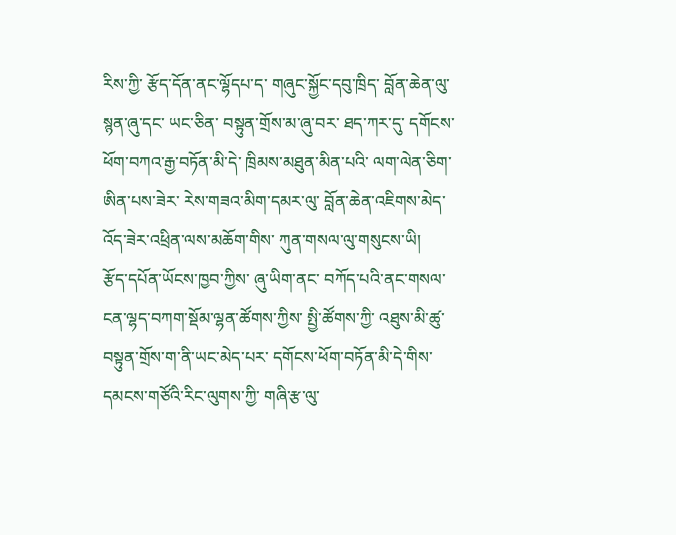རིས་ཀྱི་ རྩོད་དོན་ནང་ལྷོདཔ་ད་ གཞུང་སྐྱོང་དབུ་ཁྲིད་ བློན་ཆེན་ལུ་ སྙན་ཞུ་དང་ ཡང་ཅིན་ བསྟུན་གྲོས་མ་ཞུ་བར་ ཐད་ཀར་དུ་ དགོངས་ཕོག་བཀའ་རྒྱ་བཏོན་མི་དེ་ ཁྲིམས་མཐུན་མིན་པའི་ ལག་ལེན་ཅིག་ཨིན་པས་ཟེར་ རེས་གཟའ་མིག་དམར་ལུ་ བློན་ཆེན་འཇིགས་མེད་འོད་ཟེར་འཕྲིན་ལས་མཆོག་གིས་ ཀུན་གསལ་ལུ་གསུངས་ཡི།
རྩོད་དཔོན་ཡོངས་ཁྱབ་ཀྱིས་ ཞུ་ཡིག་ནང་ བཀོད་པའི་ནང་གསལ་ ངན་ལྷད་བཀག་སྡོམ་ལྷན་ཚོགས་ཀྱིས་ སྤྱི་ཚོགས་ཀྱི་ འཐུས་མི་ཚུ་ བསྟུན་གྲོས་ག་ནི་ཡང་མེད་པར་ དགོངས་ཕོག་བཏོན་མི་དེ་གིས་ དམངས་གཙོའི་རིང་ལུགས་ཀྱི་ གཞི་རྩ་ལུ་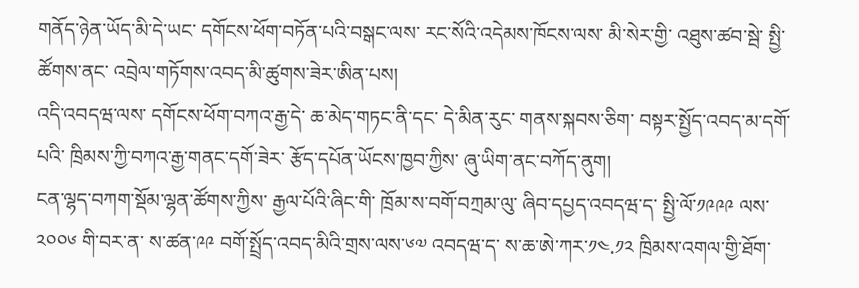གནོད་ཉེན་ཡོད་མི་དེ་ཡང་ དགོངས་ཕོག་བཏོན་པའི་བསྒང་ལས་ རང་སོའི་འདེམས་ཁོངས་ལས་ མི་སེར་གྱི་ འཐུས་ཚབ་སྦེ་ སྤྱི་ཚོགས་ནང་ འབྲེལ་གཏོགས་འབད་མི་ཚུགས་ཟེར་ཨིན་པས།
འདི་འབདཝ་ལས་ དགོངས་ཕོག་བཀའ་རྒྱ་དེ་ ཆ་མེད་གཏང་ནི་དང་ དེ་མིན་རུང་ གནས་སྐབས་ཅིག་ བསྟར་སྤྱོད་འབད་མ་དགོ་པའི་ ཁྲིམས་ཀྱི་བཀའ་རྒྱ་གནང་དགོ་ཟེར་ རྩོད་དཔོན་ཡོངས་ཁྱབ་ཀྱིས་ ཞུ་ཡིག་ནང་བཀོད་ནུག།
ངན་ལྷད་བཀག་སྡོམ་ལྷན་ཚོགས་ཀྱིས་ རྒྱལ་པོའི་ཞིང་གི་ ཁྲོམ་ས་བགོ་བཀྲམ་ལུ་ ཞིབ་དཔྱད་འབདཝ་ད་ སྤྱི་ལོ་༡༩༩༩ ལས་༢༠༠༦ གི་བར་ན་ ས་ཚན་༩༩ བགོ་སྤྲོད་འབད་མིའི་གྲས་ལས་༦༧ འབདཝ་ད་ ས་ཆ་ཨེ་ཀར་༡༤.༡༢ ཁྲིམས་འགལ་གྱི་ཐོག་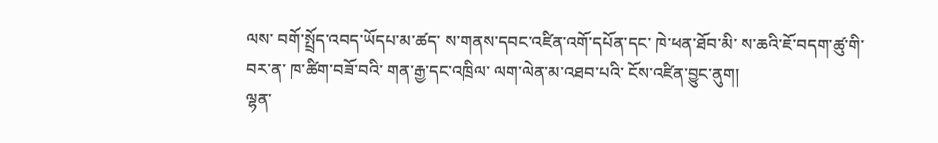ལས་ བགོ་སྤྲོད་འབད་ཡོདཔ་མ་ཚད་ ས་གནས་དབང་འཛིན་འགོ་དཔོན་དང་ ཁེ་ཕན་ཐོབ་མི་ ས་ཆའི་ཇོ་བདག་ཚུ་གི་བར་ན་ ཁ་ཚིག་བཟོ་བའི་ གན་རྒྱ་དང་འཁྲིལ་ ལག་ལེན་མ་འཐབ་པའི་ ངོས་འཛིན་བྱུང་ནུག།
ལྷན་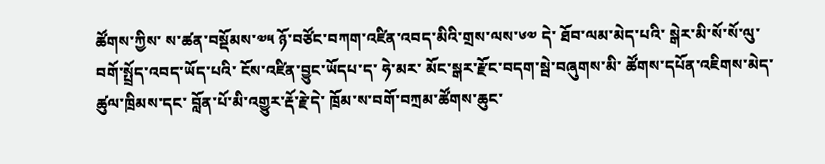ཚོགས་ཀྱིས་ ས་ཚན་བསྡོམས་༧༥ ཉོ་བཙོང་བཀག་འཛིན་འབད་མིའི་གྲས་ལས་༦༧ དེ་ ཐོབ་ལམ་མེད་པའི་ སྒེར་མི་སོ་སོ་ལུ་ བགོ་སྤྲོད་འབད་ཡོད་པའི་ ངོས་འཛིན་བྱུང་ཡོདཔ་ད་ ཧེ་མར་ མོང་སྒར་རྫོང་བདག་སྦེ་བཞུགས་མི་ ཚོགས་དཔོན་འཇིགས་མེད་ཚུལ་ཁྲིམས་དང་ བློན་པོ་མི་འགྱུར་རྡོ་རྗེ་དེ་ ཁྲོམ་ས་བགོ་བཀྲམ་ཚོགས་ཆུང་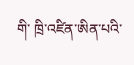གི་ ཁྲི་འཛིན་ཨིན་པའི་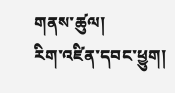གནས་ཚུལ།
རིག་འཛིན་དབང་ཕྱུག།